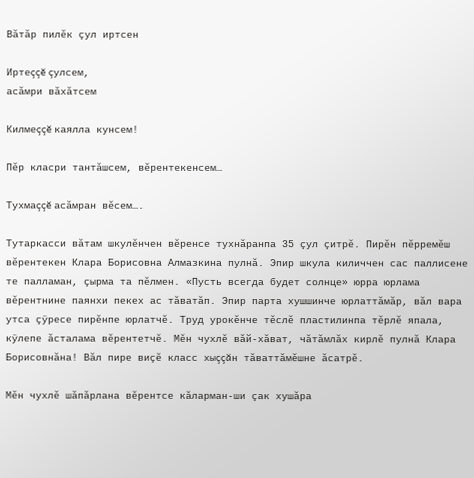Вăтăр пилĕк çул иртсен

Иртеççĕ çулсем,
асăмри вăхăтсем

Килмеççĕ каялла кунсем!

Пĕр класри тантăшсем, вĕрентекенсем…

Тухмаççĕ асăмран вĕсем….

Тутаркасси вăтам шкулĕнчен вĕренсе тухнăранпа 35 çул çитрĕ. Пирĕн пĕрремĕш вĕрентекен Клара Борисовна Алмазкина пулнă. Эпир шкула киличчен сас паллисене те палламан, çырма та пĕлмен. «Пусть всегда будет солнце» юрра юрлама вĕрентнине паянхи пекех ас тăватăп. Эпир парта хушшинче юрлаттăмăр, вăл вара утса çÿресе пирĕнпе юрлатчĕ. Труд урокĕнче тĕслĕ пластилинпа тĕрлĕ япала, кÿлепе ăсталама вĕрентетчĕ. Мĕн чухлĕ вăй-хăват, чăтăмлăх кирлĕ пулнă Клара Борисовнăна! Вăл пире виçĕ класс хыççăн тăваттăмĕшне ăсатрĕ.

Мĕн чухлĕ шăпăрлана вĕрентсе кăларман-ши çак хушăра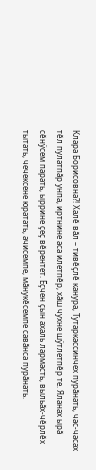Клара Борисовна?! Халĕ вăл – тивĕçлĕ канура, Тутаркассинчех пурăнать, час-часах тĕл пулатпăр унпа, иртнине аса илетпĕр, хăш чухне шÿтлетпĕр те. Яланах ырă сĕнÿсем парать, ыррине çеç вĕрентет. Ĕçчен çын ахаль лармасть, выльăх-чĕрлĕх тытать, чечексене юратать, ачисемпе, мăнукĕсемпе савăнса пурăнать.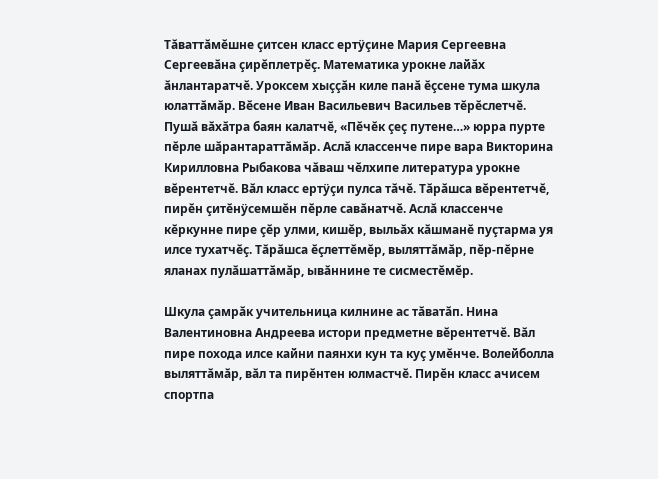Тăваттăмĕшне çитсен класс ертÿçине Мария Сергеевна Сергеевăна çирĕплетрĕç. Математика урокне лайăх ăнлантаратчĕ. Уроксем хыççăн киле панă ĕçсене тума шкула юлаттăмăр. Вĕсене Иван Васильевич Васильев тĕрĕслетчĕ. Пушă вăхăтра баян калатчĕ, «Пĕчĕк çеç путене…» юрра пурте пĕрле шăрантараттăмăр. Аслă классенче пире вара Викторина Кирилловна Рыбакова чăваш чĕлхипе литература урокне вĕрентетчĕ. Вăл класс ертÿçи пулса тăчĕ. Тăрăшса вĕрентетчĕ, пирĕн çитĕнÿсемшĕн пĕрле савăнатчĕ. Аслă классенче кĕркунне пире çĕр улми, кишĕр, выльăх кăшманĕ пуçтарма уя илсе тухатчĕç. Тăрăшса ĕçлеттĕмĕр, выляттăмăр, пĕр-пĕрне яланах пулăшаттăмăр, ывăннине те сисместĕмĕр.

Шкула çамрăк учительница килнине ас тăватăп. Нина Валентиновна Андреева истори предметне вĕрентетчĕ. Вăл пире похода илсе кайни паянхи кун та куç умĕнче. Волейболла выляттăмăр, вăл та пирĕнтен юлмастчĕ. Пирĕн класс ачисем спортпа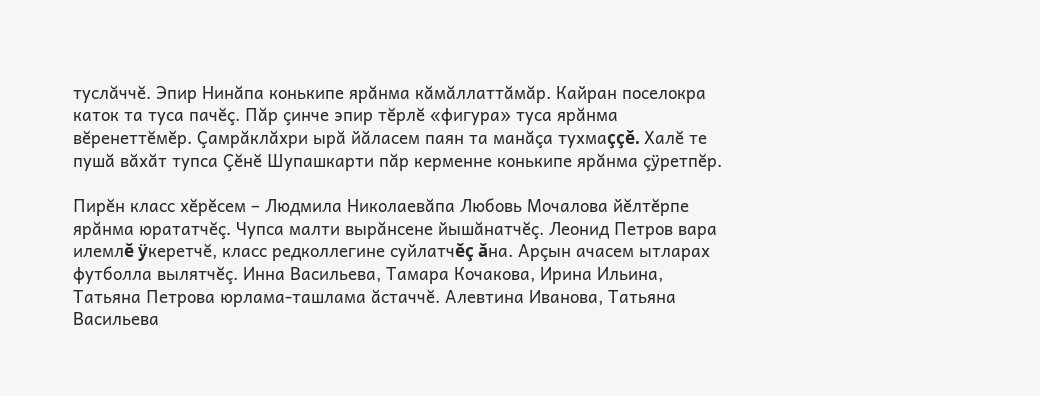туслăччĕ. Эпир Нинăпа конькипе ярăнма кăмăллаттăмăр. Кайран поселокра каток та туса пачĕç. Пăр çинче эпир тĕрлĕ «фигура» туса ярăнма вĕренеттĕмĕр. Çамрăклăхри ырă йăласем паян та манăçа тухмаççĕ. Халĕ те пушă вăхăт тупса Çĕнĕ Шупашкарти пăр керменне конькипе ярăнма çÿретпĕр.

Пирĕн класс хĕрĕсем – Людмила Николаевăпа Любовь Мочалова йĕлтĕрпе ярăнма юрататчĕç. Чупса малти вырăнсене йышăнатчĕç. Леонид Петров вара илемлĕ ÿкеретчĕ, класс редколлегине суйлатчĕç ăна. Арçын ачасем ытларах футболла вылятчĕç. Инна Васильева, Тамара Кочакова, Ирина Ильина, Татьяна Петрова юрлама-ташлама ăстаччĕ. Алевтина Иванова, Татьяна Васильева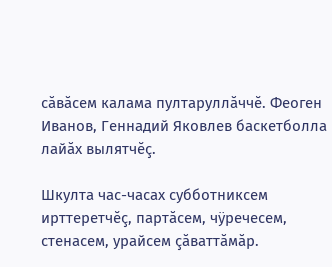сăвăсем калама пултаруллăччĕ. Феоген Иванов, Геннадий Яковлев баскетболла лайăх вылятчĕç.

Шкулта час-часах субботниксем ирттеретчĕç, партăсем, чÿречесем, стенасем, урайсем çăваттăмăр.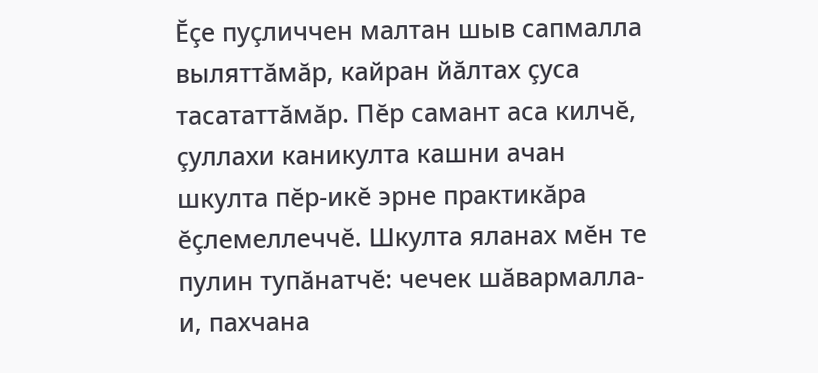Ĕçе пуçличчен малтан шыв сапмалла выляттăмăр, кайран йăлтах çуса тасататтăмăр. Пĕр самант аса килчĕ, çуллахи каникулта кашни ачан шкулта пĕр-икĕ эрне практикăра ĕçлемеллеччĕ. Шкулта яланах мĕн те пулин тупăнатчĕ: чечек шăвармалла-и, пахчана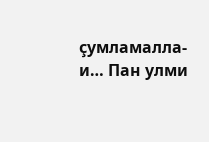çумламалла-и… Пан улми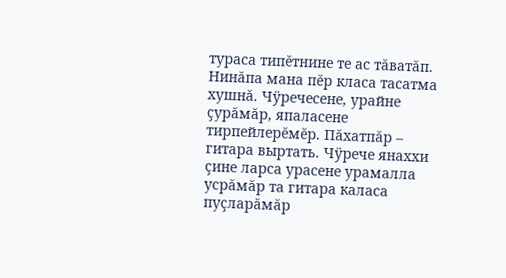тураса типĕтнине те ас тăватăп. Нинăпа мана пĕр класа тасатма хушнă. Чÿречесене, урайне çурăмăр, япаласене тирпейлерĕмĕр. Пăхатпăр – гитара выртать. Чÿрече янаххи çине ларса урасене урамалла усрăмăр та гитара каласа пуçларăмăр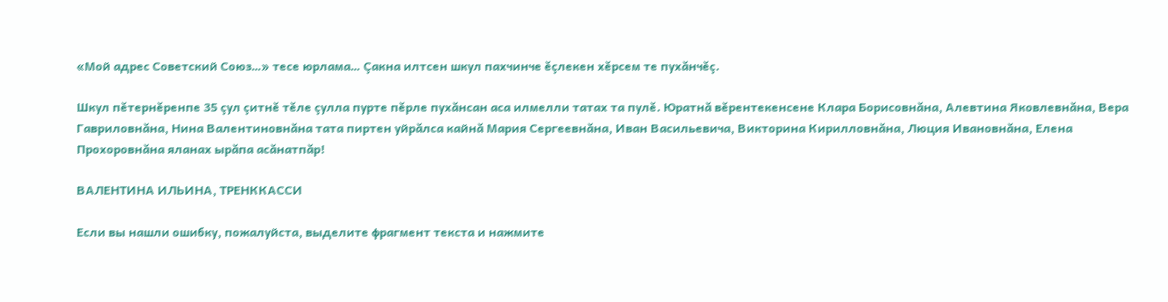«Мой адрес Советский Союз…» тесе юрлама… Çакна илтсен шкул пахчинче ĕçлекен хĕрсем те пухăнчĕç.

Шкул пĕтернĕренпе 35 çул çитнĕ тĕле çулла пурте пĕрле пухăнсан аса илмелли татах та пулĕ. Юратнă вĕрентекенсене Клара Борисовнăна, Алевтина Яковлевнăна, Вера Гавриловнăна, Нина Валентиновнăна тата пиртен уйрăлса кайнă Мария Сергеевнăна, Иван Васильевича, Викторина Кирилловнăна, Люция Ивановнăна, Елена Прохоровнăна яланах ырăпа асăнатпăр!

ВАЛЕНТИНА ИЛЬИНА, ТРЕНККАССИ

Если вы нашли ошибку, пожалуйста, выделите фрагмент текста и нажмите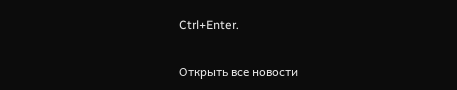Ctrl+Enter.

Открыть все новости